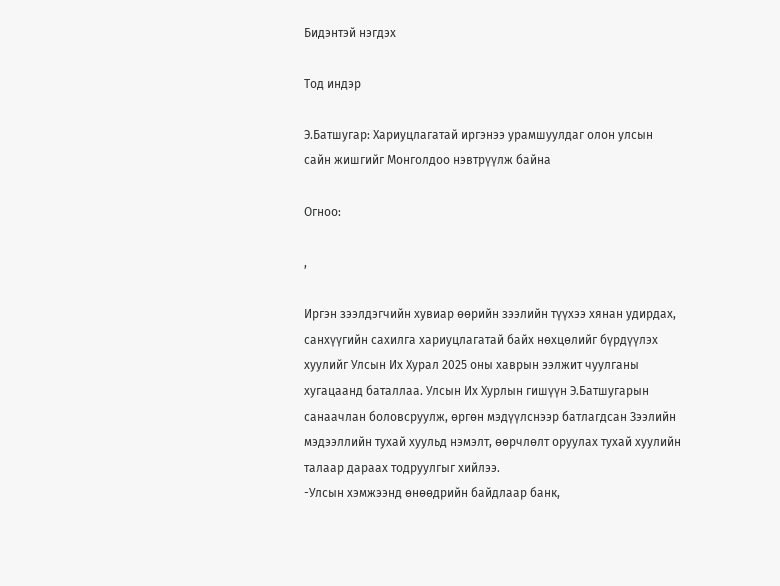Бидэнтэй нэгдэх

Тод индэр

Э.Батшугар: Хариуцлагатай иргэнээ урамшуулдаг олон улсын сайн жишгийг Монголдоо нэвтрүүлж байна

Огноо:

,

Иргэн зээлдэгчийн хувиар өөрийн зээлийн түүхээ хянан удирдах, санхүүгийн сахилга хариуцлагатай байх нөхцөлийг бүрдүүлэх хуулийг Улсын Их Хурал 2025 оны хаврын ээлжит чуулганы хугацаанд баталлаа. Улсын Их Хурлын гишүүн Э.Батшугарын санаачлан боловсруулж, өргөн мэдүүлснээр батлагдсан Зээлийн мэдээллийн тухай хуульд нэмэлт, өөрчлөлт оруулах тухай хуулийн талаар дараах тодруулгыг хийлээ.
-Улсын хэмжээнд өнөөдрийн байдлаар банк,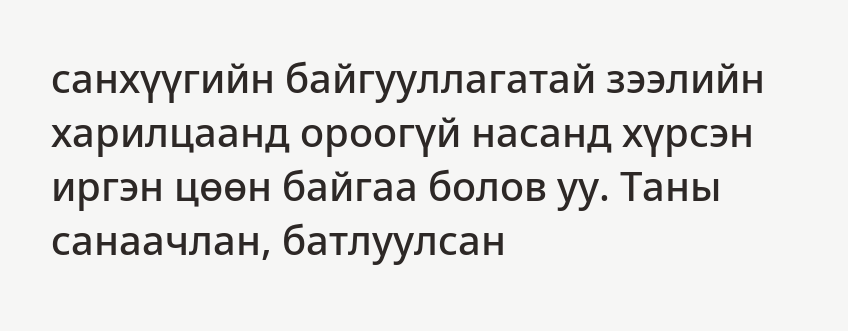санхүүгийн байгууллагатай зээлийн харилцаанд ороогүй насанд хүрсэн иргэн цөөн байгаа болов уу. Таны санаачлан, батлуулсан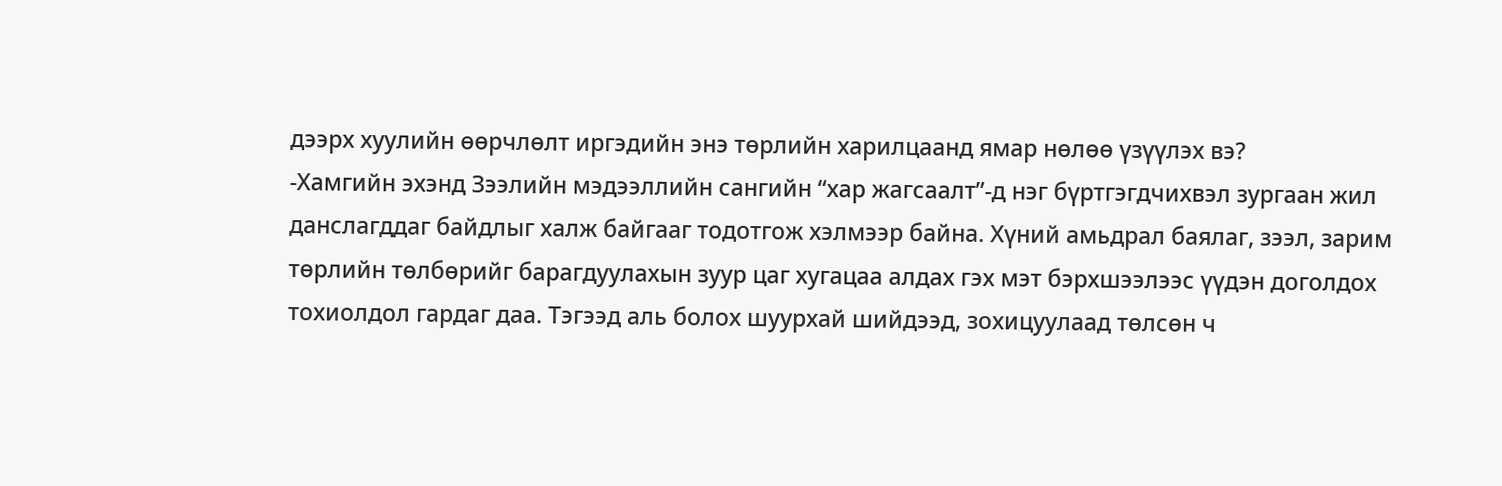дээрх хуулийн өөрчлөлт иргэдийн энэ төрлийн харилцаанд ямар нөлөө үзүүлэх вэ?
-Хамгийн эхэнд Зээлийн мэдээллийн сангийн “хар жагсаалт”-д нэг бүртгэгдчихвэл зургаан жил данслагддаг байдлыг халж байгааг тодотгож хэлмээр байна. Хүний амьдрал баялаг, зээл, зарим төрлийн төлбөрийг барагдуулахын зуур цаг хугацаа алдах гэх мэт бэрхшээлээс үүдэн доголдох тохиолдол гардаг даа. Тэгээд аль болох шуурхай шийдээд, зохицуулаад төлсөн ч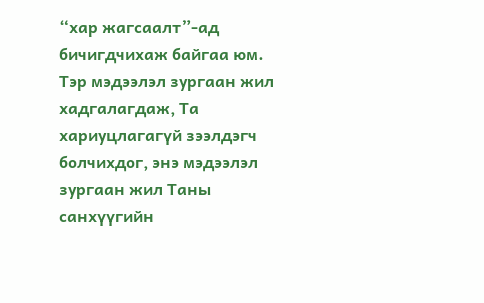“хар жагсаалт”-ад бичигдчихаж байгаа юм. Тэр мэдээлэл зургаан жил хадгалагдаж, Та хариуцлагагүй зээлдэгч болчихдог, энэ мэдээлэл зургаан жил Таны санхүүгийн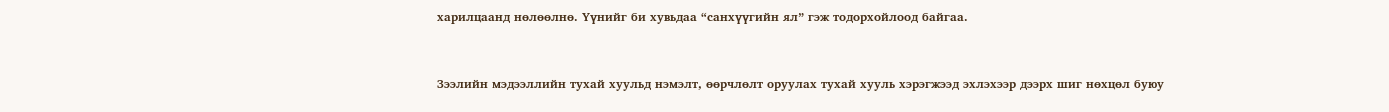харилцаанд нөлөөлнө. Үүнийг би хувьдаа “санхүүгийн ял” гэж тодорхойлоод байгаа.


Зээлийн мэдээллийн тухай хуульд нэмэлт, өөрчлөлт оруулах тухай хууль хэрэгжээд эхлэхээр дээрх шиг нөхцөл буюу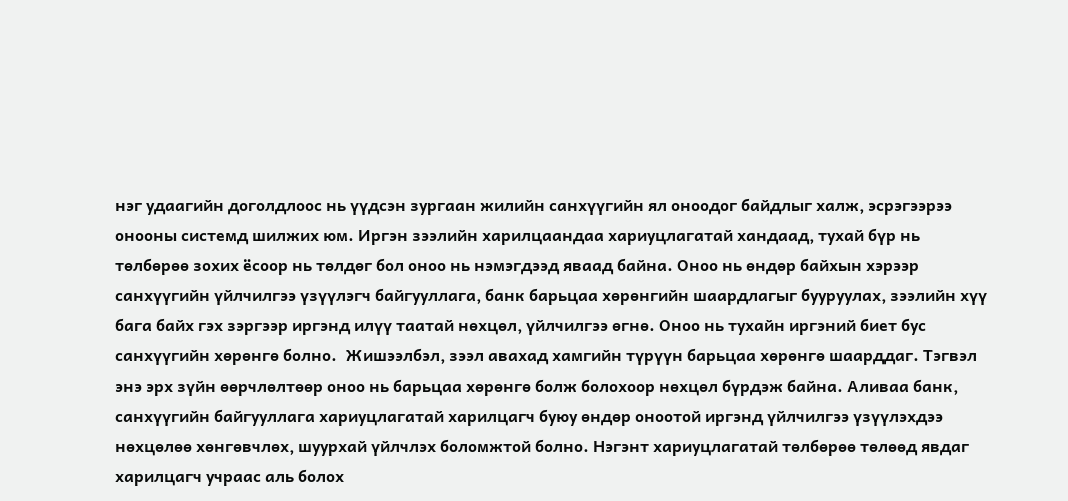нэг удаагийн доголдлоос нь үүдсэн зургаан жилийн санхүүгийн ял оноодог байдлыг халж, эсрэгээрээ онооны системд шилжих юм. Иргэн зээлийн харилцаандаа хариуцлагатай хандаад, тухай бүр нь төлбөрөө зохих ёсоор нь төлдөг бол оноо нь нэмэгдээд яваад байна. Оноо нь өндөр байхын хэрээр санхүүгийн үйлчилгээ үзүүлэгч байгууллага, банк барьцаа хөрөнгийн шаардлагыг бууруулах, зээлийн хүү бага байх гэх зэргээр иргэнд илүү таатай нөхцөл, үйлчилгээ өгнө. Оноо нь тухайн иргэний биет бус санхүүгийн хөрөнгө болно.  Жишээлбэл, зээл авахад хамгийн түрүүн барьцаа хөрөнгө шаарддаг. Тэгвэл энэ эрх зүйн өөрчлөлтөөр оноо нь барьцаа хөрөнгө болж болохоор нөхцөл бүрдэж байна. Аливаа банк, санхүүгийн байгууллага хариуцлагатай харилцагч буюу өндөр оноотой иргэнд үйлчилгээ үзүүлэхдээ нөхцөлөө хөнгөвчлөх, шуурхай үйлчлэх боломжтой болно. Нэгэнт хариуцлагатай төлбөрөө төлөөд явдаг харилцагч учраас аль болох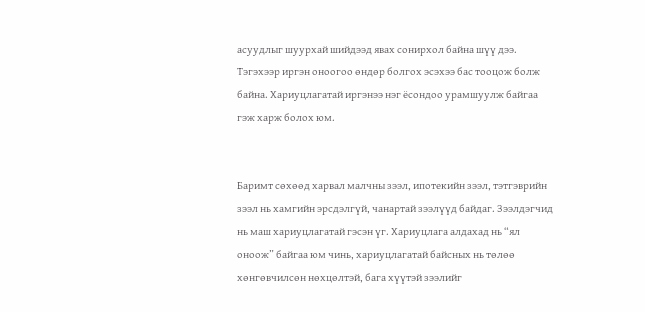асуудлыг шуурхай шийдээд явах сонирхол байна шүү дээ.
Тэгэхээр иргэн оноогоо өндөр болгох эсэхээ бас тооцож болж байна. Хариуцлагатай иргэнээ нэг ёсондоо урамшуулж байгаа гэж харж болох юм.


Баримт сөхөөд харвал малчны зээл, ипотекийн зээл, тэтгэврийн зээл нь хамгийн эрсдэлгүй, чанартай зээлүүд байдаг. Зээлдэгчид нь маш хариуцлагатай гэсэн үг. Хариуцлага алдахад нь “ял оноож” байгаа юм чинь, хариуцлагатай байсных нь төлөө хөнгөвчилсөн нөхцөлтэй, бага хүүтэй зээлийг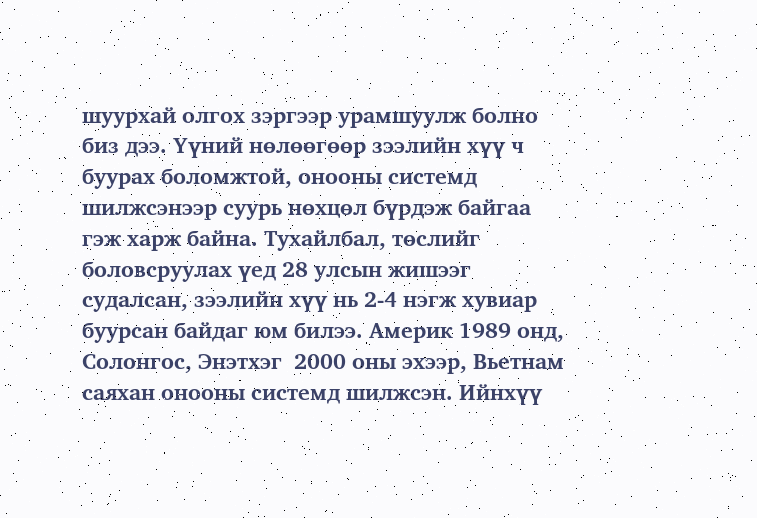шуурхай олгох зэргээр урамшуулж болно биз дээ. Үүний нөлөөгөөр зээлийн хүү ч буурах боломжтой, онооны системд шилжсэнээр суурь нөхцөл бүрдэж байгаа гэж харж байна. Тухайлбал, төслийг боловсруулах үед 28 улсын жишээг судалсан, зээлийн хүү нь 2-4 нэгж хувиар буурсан байдаг юм билээ. Америк 1989 онд, Солонгос, Энэтхэг  2000 оны эхээр, Вьетнам саяхан онооны системд шилжсэн. Ийнхүү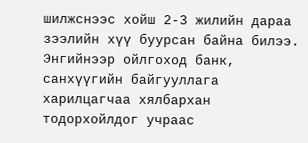шилжснээс хойш 2-3 жилийн дараа зээлийн хүү буурсан байна билээ.
Энгийнээр ойлгоход банк, санхүүгийн байгууллага харилцагчаа хялбархан тодорхойлдог учраас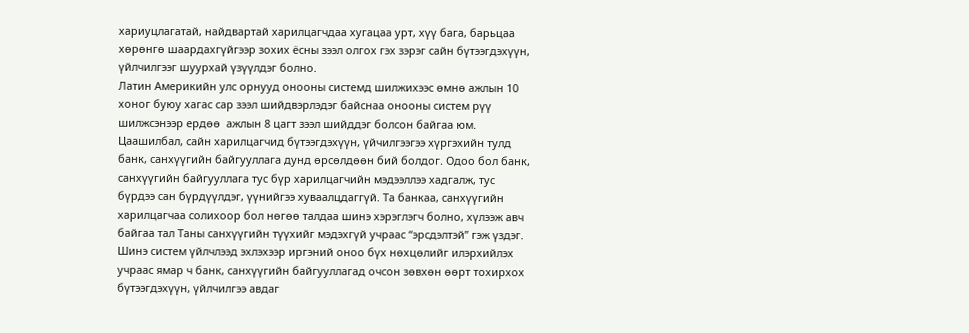хариуцлагатай, найдвартай харилцагчдаа хугацаа урт, хүү бага, барьцаа хөрөнгө шаардахгүйгээр зохих ёсны зээл олгох гэх зэрэг сайн бүтээгдэхүүн, үйлчилгээг шуурхай үзүүлдэг болно.
Латин Америкийн улс орнууд онооны системд шилжихээс өмнө ажлын 10 хоног буюу хагас сар зээл шийдвэрлэдэг байснаа онооны систем рүү шилжсэнээр ердөө  ажлын 8 цагт зээл шийддэг болсон байгаа юм. Цаашилбал, сайн харилцагчид бүтээгдэхүүн, үйчилгээгээ хүргэхийн тулд банк, санхүүгийн байгууллага дунд өрсөлдөөн бий болдог. Одоо бол банк, санхүүгийн байгууллага тус бүр харилцагчийн мэдээллээ хадгалж, тус бүрдээ сан бүрдүүлдэг, үүнийгээ хуваалцдаггүй. Та банкаа, санхүүгийн харилцагчаа солихоор бол нөгөө талдаа шинэ хэрэглэгч болно, хүлээж авч байгаа тал Таны санхүүгийн түүхийг мэдэхгүй учраас “эрсдэлтэй” гэж үздэг. Шинэ систем үйлчлээд эхлэхээр иргэний оноо бүх нөхцөлийг илэрхийлэх учраас ямар ч банк, санхүүгийн байгууллагад очсон зөвхөн өөрт тохирхох бүтээгдэхүүн, үйлчилгээ авдаг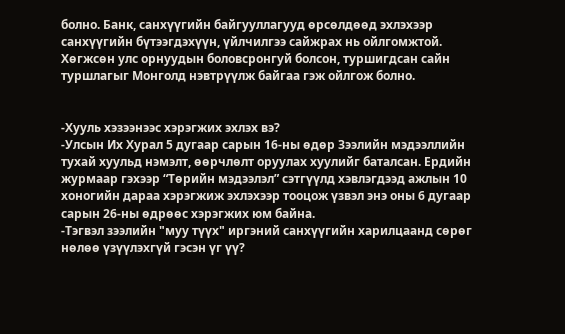болно. Банк, санхүүгийн байгууллагууд өрсөлдөөд эхлэхээр санхүүгийн бүтээгдэхүүн, үйлчилгээ сайжрах нь ойлгомжтой. Хөгжсөн улс орнуудын боловсронгуй болсон, туршигдсан сайн туршлагыг Монголд нэвтрүүлж байгаа гэж ойлгож болно.


-Хууль хэзээнээс хэрэгжих эхлэх вэ?
-Улсын Их Хурал 5 дугаар сарын 16-ны өдөр Зээлийн мэдээллийн тухай хуульд нэмэлт, өөрчлөлт оруулах хуулийг баталсан. Ердийн журмаар гэхээр “Төрийн мэдээлэл” сэтгүүлд хэвлэгдээд ажлын 10 хоногийн дараа хэрэгжиж эхлэхээр тооцож үзвэл энэ оны 6 дугаар сарын 26-ны өдрөөс хэрэгжих юм байна.
-Тэгвэл зээлийн "муу түүх" иргэний санхүүгийн харилцаанд сөрөг нөлөө үзүүлэхгүй гэсэн үг үү?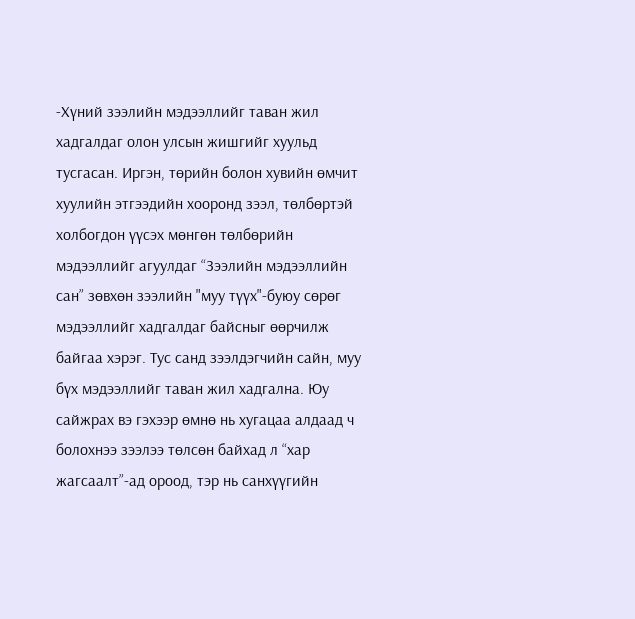-Хүний зээлийн мэдээллийг таван жил хадгалдаг олон улсын жишгийг хуульд тусгасан. Иргэн, төрийн болон хувийн өмчит хуулийн этгээдийн хооронд зээл, төлбөртэй холбогдон үүсэх мөнгөн төлбөрийн мэдээллийг агуулдаг “Зээлийн мэдээллийн сан” зөвхөн зээлийн "муу түүх"-буюу сөрөг мэдээллийг хадгалдаг байсныг өөрчилж байгаа хэрэг. Тус санд зээлдэгчийн сайн, муу бүх мэдээллийг таван жил хадгална. Юу сайжрах вэ гэхээр өмнө нь хугацаа алдаад ч болохнээ зээлээ төлсөн байхад л “хар жагсаалт”-ад ороод, тэр нь санхүүгийн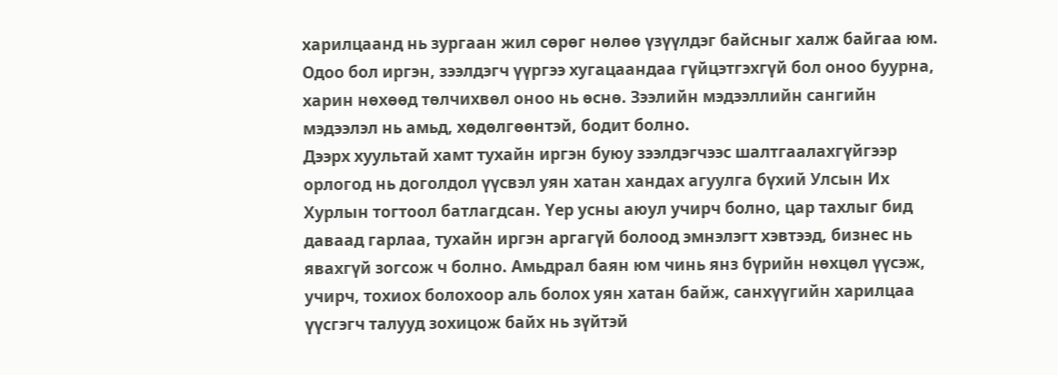харилцаанд нь зургаан жил сөрөг нөлөө үзүүлдэг байсныг халж байгаа юм. Одоо бол иргэн, зээлдэгч үүргээ хугацаандаа гүйцэтгэхгүй бол оноо буурна, харин нөхөөд төлчихвөл оноо нь өснө. Зээлийн мэдээллийн сангийн мэдээлэл нь амьд, хөдөлгөөнтэй, бодит болно.
Дээрх хуультай хамт тухайн иргэн буюу зээлдэгчээс шалтгаалахгүйгээр орлогод нь доголдол үүсвэл уян хатан хандах агуулга бүхий Улсын Их Хурлын тогтоол батлагдсан. Үер усны аюул учирч болно, цар тахлыг бид даваад гарлаа, тухайн иргэн аргагүй болоод эмнэлэгт хэвтээд, бизнес нь явахгүй зогсож ч болно. Амьдрал баян юм чинь янз бүрийн нөхцөл үүсэж, учирч, тохиох болохоор аль болох уян хатан байж, санхүүгийн харилцаа үүсгэгч талууд зохицож байх нь зүйтэй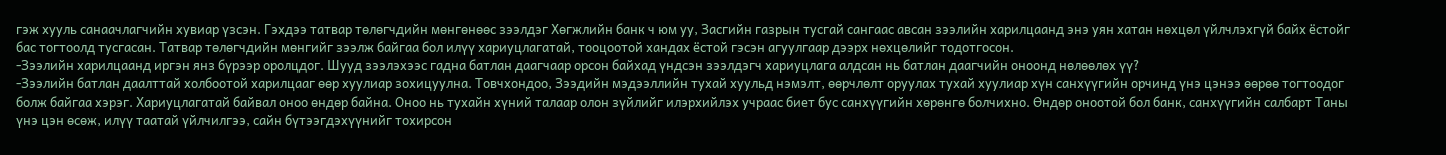гэж хууль санаачлагчийн хувиар үзсэн. Гэхдээ татвар төлөгчдийн мөнгөнөөс зээлдэг Хөгжлийн банк ч юм уу, Засгийн газрын тусгай сангаас авсан зээлийн харилцаанд энэ уян хатан нөхцөл үйлчлэхгүй байх ёстойг бас тогтоолд тусгасан. Татвар төлөгчдийн мөнгийг зээлж байгаа бол илүү хариуцлагатай, тооцоотой хандах ёстой гэсэн агуулгаар дээрх нөхцөлийг тодотгосон.
-Зээлийн харилцаанд иргэн янз бүрээр оролцдог. Шууд зээлэхээс гадна батлан даагчаар орсон байхад үндсэн зээлдэгч хариуцлага алдсан нь батлан даагчийн оноонд нөлөөлөх үү?
-Зээлийн батлан даалттай холбоотой харилцааг өөр хуулиар зохицуулна. Товчхондоо, Зээдийн мэдээллийн тухай хуульд нэмэлт, өөрчлөлт оруулах тухай хуулиар хүн санхүүгийн орчинд үнэ цэнээ өөрөө тогтоодог болж байгаа хэрэг. Хариуцлагатай байвал оноо өндөр байна. Оноо нь тухайн хүний талаар олон зүйлийг илэрхийлэх учраас биет бус санхүүгийн хөрөнгө болчихно. Өндөр оноотой бол банк, санхүүгийн салбарт Таны үнэ цэн өсөж, илүү таатай үйлчилгээ, сайн бүтээгдэхүүнийг тохирсон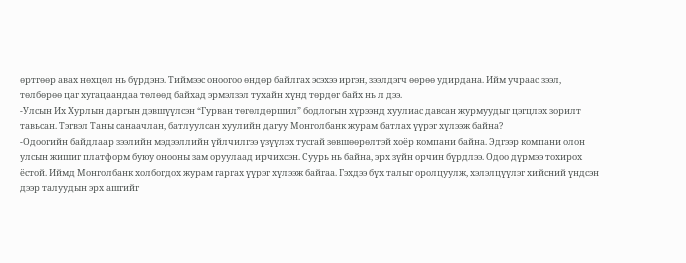өртгөөр авах нөхцөл нь бүрдэнэ. Тиймээс оноогоо өндөр байлгах эсэхээ иргэн, зээлдэгч өөрөө удирдана. Ийм учраас зээл, төлбөрөө цаг хугацаандаа төлөөд байхад эрмэлзэл тухайн хүнд төрдөг байх нь л дээ.
-Улсын Их Хурлын даргын дэвшүүлсэн “Гурван төгөлдөршил” бодлогын хүрээнд хуулиас давсан журмуудыг цэгцлэх зорилт тавьсан. Тэгвэл Таны санаачлан, батлуулсан хуулийн дагуу Монголбанк журам батлах үүрэг хүлээж байна?
-Одоогийн байдлаар зээлийн мэдээллийн үйлчилгээ үзүүлэх тусгай зөвшөөрөлтэй хоёр компани байна. Эдгээр компани олон улсын жишиг платформ буюу онооны зам оруулаад ирчихсэн. Суурь нь байна, эрх зүйн орчин бүрдлээ. Одоо дүрмээ тохирох ёстой. Иймд Монголбанк холбогдох журам гаргах үүрэг хүлээж байгаа. Гэхдээ бүх талыг оролцуулж, хэлэлцүүлэг хийсний үндсэн дээр талуудын эрх ашгийг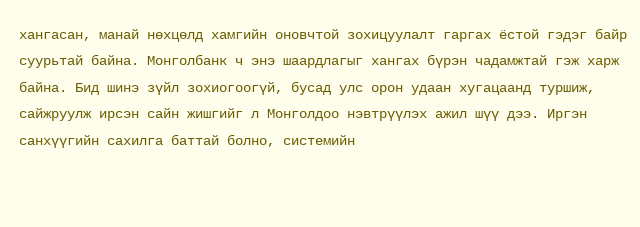хангасан, манай нөхцөлд хамгийн оновчтой зохицуулалт гаргах ёстой гэдэг байр суурьтай байна. Монголбанк ч энэ шаардлагыг хангах бүрэн чадамжтай гэж харж байна. Бид шинэ зүйл зохиогоогүй, бусад улс орон удаан хугацаанд туршиж, сайжруулж ирсэн сайн жишгийг л Монголдоо нэвтрүүлэх ажил шүү дээ. Иргэн санхүүгийн сахилга баттай болно, системийн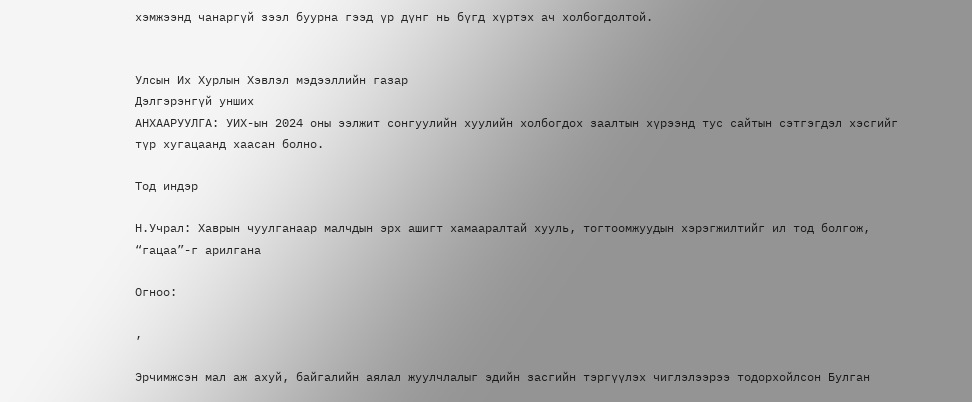хэмжээнд чанаргүй зээл буурна гээд үр дүнг нь бүгд хүртэх ач холбогдолтой.


Улсын Их Хурлын Хэвлэл мэдээллийн газар
Дэлгэрэнгүй унших
АНХААРУУЛГА: УИХ-ын 2024 оны ээлжит сонгуулийн хуулийн холбогдох заалтын хүрээнд тус сайтын сэтгэгдэл хэсгийг түр хугацаанд хаасан болно.

Тод индэр

Н.Учрал: Хаврын чуулганаар малчдын эрх ашигт хамааралтай хууль, тогтоомжуудын хэрэгжилтийг ил тод болгож, “гацаа”-г арилгана

Огноо:

,

Эрчимжсэн мал аж ахуй, байгалийн аялал жуулчлалыг эдийн засгийн тэргүүлэх чиглэлээрээ тодорхойлсон Булган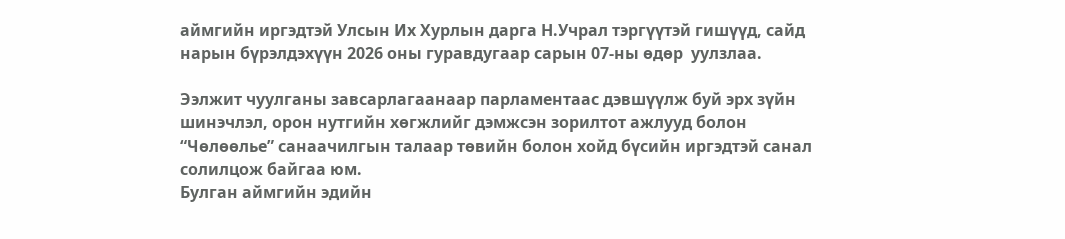аймгийн иргэдтэй Улсын Их Хурлын дарга Н.Учрал тэргүүтэй гишүүд, сайд нарын бүрэлдэхүүн 2026 оны гуравдугаар сарын 07-ны өдөр  уулзлаа.

Ээлжит чуулганы завсарлагаанаар парламентаас дэвшүүлж буй эрх зүйн шинэчлэл, орон нутгийн хөгжлийг дэмжсэн зорилтот ажлууд болон “Чөлөөлье” санаачилгын талаар төвийн болон хойд бүсийн иргэдтэй санал солилцож байгаа юм.
Булган аймгийн эдийн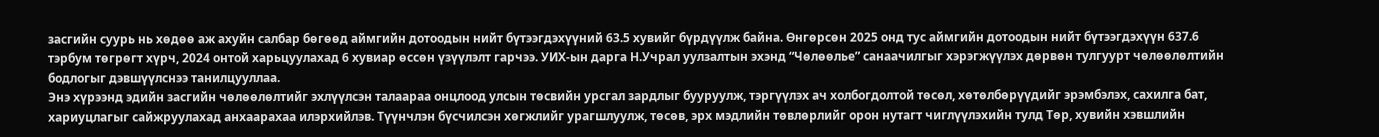засгийн суурь нь хөдөө аж ахуйн салбар бөгөөд аймгийн дотоодын нийт бүтээгдэхүүний 63.5 хувийг бүрдүүлж байна. Өнгөрсөн 2025 онд тус аймгийн дотоодын нийт бүтээгдэхүүн 637.6 тэрбум төгрөгт хүрч, 2024 онтой харьцуулахад 6 хувиар өссөн үзүүлэлт гарчээ. УИХ-ын дарга Н.Учрал уулзалтын эхэнд “Чөлөөлье” санаачилгыг хэрэгжүүлэх дөрвөн тулгуурт чөлөөлөлтийн бодлогыг дэвшүүлснээ танилцууллаа.
Энэ хүрээнд эдийн засгийн чөлөөлөлтийг эхлүүлсэн талаараа онцлоод улсын төсвийн урсгал зардлыг бууруулж, тэргүүлэх ач холбогдолтой төсөл, хөтөлбөрүүдийг эрэмбэлэх, сахилга бат, хариуцлагыг сайжруулахад анхаарахаа илэрхийлэв. Түүнчлэн бүсчилсэн хөгжлийг урагшлуулж, төсөв, эрх мэдлийн төвлөрлийг орон нутагт чиглүүлэхийн тулд Төр, хувийн хэвшлийн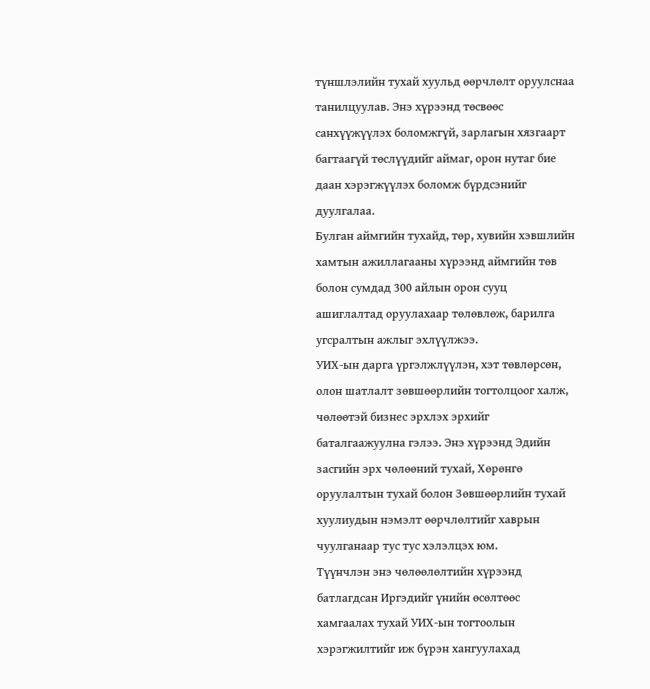түншлэлийн тухай хуульд өөрчлөлт оруулснаа танилцуулав. Энэ хүрээнд төсвөөс санхүүжүүлэх боломжгүй, зарлагын хязгаарт багтаагүй төслүүдийг аймаг, орон нутаг бие даан хэрэгжүүлэх боломж бүрдсэнийг дуулгалаа.
Булган аймгийн тухайд, төр, хувийн хэвшлийн хамтын ажиллагааны хүрээнд аймгийн төв болон сумдад 300 айлын орон сууц ашиглалтад оруулахаар төлөвлөж, барилга угсралтын ажлыг эхлүүлжээ.
УИХ-ын дарга үргэлжлүүлэн, хэт төвлөрсөн, олон шатлалт зөвшөөрлийн тогтолцоог халж, чөлөөтэй бизнес эрхлэх эрхийг баталгаажуулна гэлээ. Энэ хүрээнд Эдийн засгийн эрх чөлөөний тухай, Хөрөнгө оруулалтын тухай болон Зөвшөөрлийн тухай хуулиудын нэмэлт өөрчлөлтийг хаврын чуулганаар тус тус хэлэлцэх юм.
Түүнчлэн энэ чөлөөлөлтийн хүрээнд батлагдсан Иргэдийг үнийн өсөлтөөс хамгаалах тухай УИХ-ын тогтоолын хэрэгжилтийг иж бүрэн хангуулахад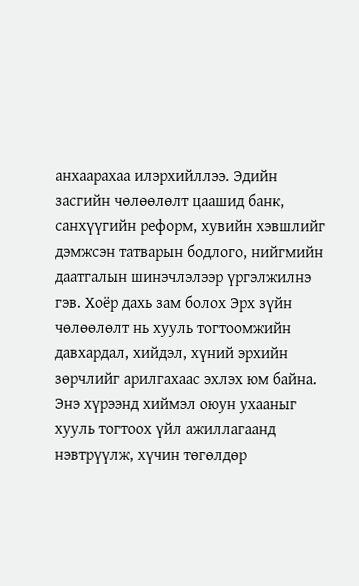анхаарахаа илэрхийллээ. Эдийн засгийн чөлөөлөлт цаашид банк, санхүүгийн реформ, хувийн хэвшлийг дэмжсэн татварын бодлого, нийгмийн даатгалын шинэчлэлээр үргэлжилнэ гэв. Хоёр дахь зам болох Эрх зүйн чөлөөлөлт нь хууль тогтоомжийн давхардал, хийдэл, хүний эрхийн зөрчлийг арилгахаас эхлэх юм байна. Энэ хүрээнд хиймэл оюун ухааныг хууль тогтоох үйл ажиллагаанд нэвтрүүлж, хүчин төгөлдөр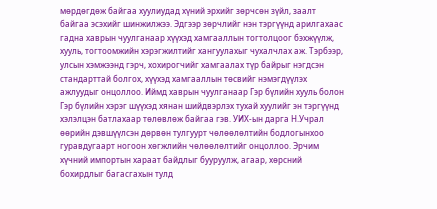мөрдөгдөж байгаа хуулиудад хүний эрхийг зөрчсөн зүйл, заалт байгаа эсэхийг шинжилжээ. Эдгээр зөрчлийг нэн тэргүүнд арилгахаас гадна хаврын чуулганаар хүүхэд хамгааллын тогтолцоог бэхжүүлж, хууль, тогтоомжийн хэрэгжилтийг хангуулахыг чухалчлах аж. Тэрбээр, улсын хэмжээнд гэрч, хохирогчийг хамгаалах түр байрыг нэгдсэн стандарттай болгох, хүүхэд хамгааллын төсвийг нэмэгдүүлэх ажлуудыг онцоллоо. Иймд хаврын чуулганаар Гэр бүлийн хууль болон Гэр бүлийн хэрэг шүүхэд хянан шийдвэрлэх тухай хуулийг эн тэргүүнд хэлэлцэн батлахаар төлөвлөж байгаа гэв. УИХ-ын дарга Н.Учрал өөрийн дэвшүүлсэн дөрвөн тулгуурт чөлөөлөлтийн бодлогынхоо гуравдугаарт ногоон хөгжлийн чөлөөлөлтийг онцоллоо. Эрчим хүчний импортын хараат байдлыг бууруулж, агаар, хөрсний бохирдлыг багасгахын тулд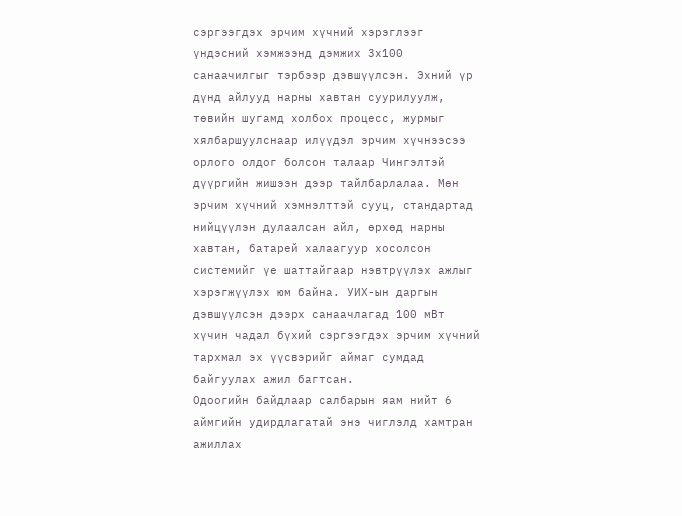сэргээгдэх эрчим хүчний хэрэглээг үндэсний хэмжээнд дэмжих 3х100 санаачилгыг тэрбээр дэвшүүлсэн. Эхний үр дүнд айлууд нарны хавтан суурилуулж, төвийн шугамд холбох процесс, журмыг хялбаршуулснаар илүүдэл эрчим хүчнээсээ орлого олдог болсон талаар Чингэлтэй дүүргийн жишээн дээр тайлбарлалаа. Мөн эрчим хүчний хэмнэлттэй сууц, стандартад нийцүүлэн дулаалсан айл, өрхөд нарны хавтан, батарей халаагуур хосолсон системийг үе шаттайгаар нэвтрүүлэх ажлыг хэрэгжүүлэх юм байна. УИХ-ын даргын дэвшүүлсэн дээрх санаачлагад 100 мВт хүчин чадал бүхий сэргээгдэх эрчим хүчний тархмал эх үүсвэрийг аймаг сумдад байгуулах ажил багтсан.
Одоогийн байдлаар салбарын яам нийт 6 аймгийн удирдлагатай энэ чиглэлд хамтран ажиллах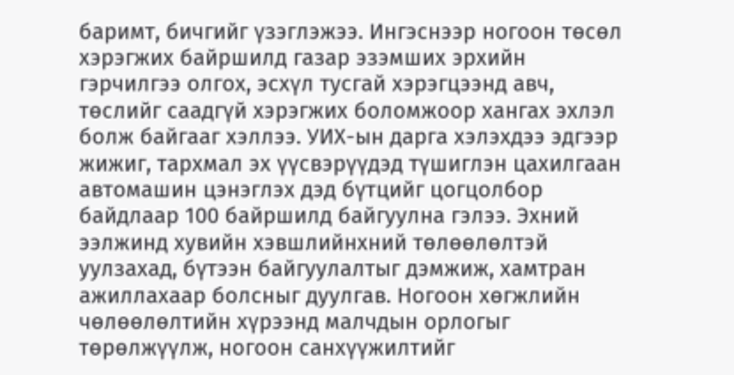баримт, бичгийг үзэглэжээ. Ингэснээр ногоон төсөл хэрэгжих байршилд газар эзэмших эрхийн гэрчилгээ олгох, эсхүл тусгай хэрэгцээнд авч, төслийг саадгүй хэрэгжих боломжоор хангах эхлэл болж байгааг хэллээ. УИХ-ын дарга хэлэхдээ эдгээр жижиг, тархмал эх үүсвэрүүдэд түшиглэн цахилгаан автомашин цэнэглэх дэд бүтцийг цогцолбор байдлаар 100 байршилд байгуулна гэлээ. Эхний ээлжинд хувийн хэвшлийнхний төлөөлөлтэй уулзахад, бүтээн байгуулалтыг дэмжиж, хамтран ажиллахаар болсныг дуулгав. Ногоон хөгжлийн чөлөөлөлтийн хүрээнд малчдын орлогыг төрөлжүүлж, ногоон санхүүжилтийг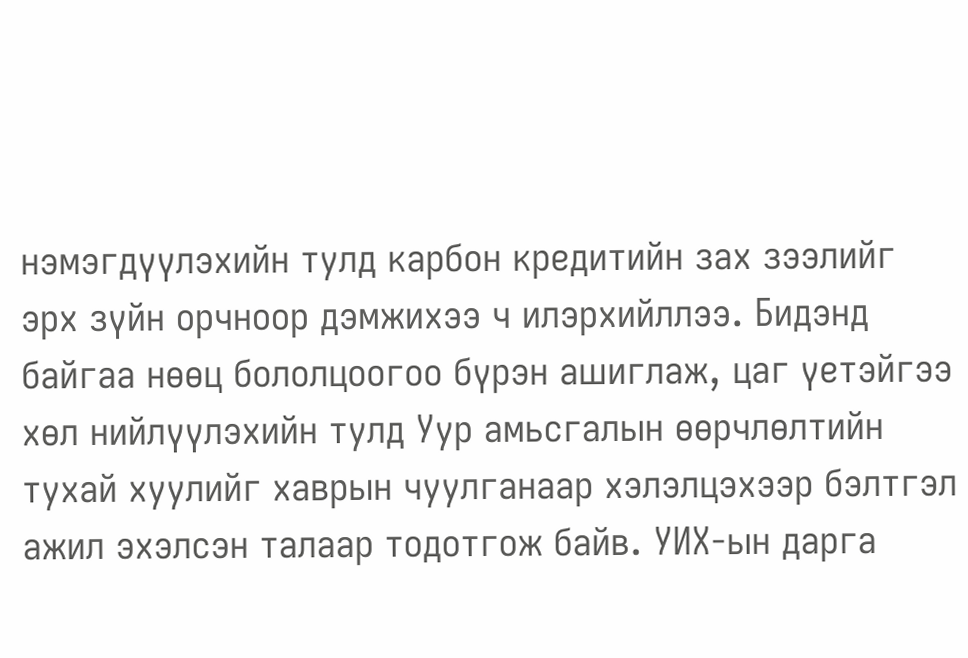нэмэгдүүлэхийн тулд карбон кредитийн зах зээлийг эрх зүйн орчноор дэмжихээ ч илэрхийллээ. Бидэнд байгаа нөөц бололцоогоо бүрэн ашиглаж, цаг үетэйгээ хөл нийлүүлэхийн тулд Уур амьсгалын өөрчлөлтийн тухай хуулийг хаврын чуулганаар хэлэлцэхээр бэлтгэл ажил эхэлсэн талаар тодотгож байв. УИХ-ын дарга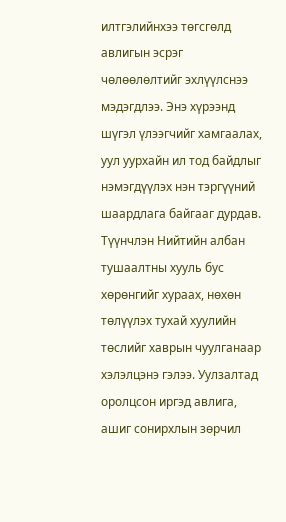илтгэлийнхээ төгсгөлд авлигын эсрэг чөлөөлөлтийг эхлүүлснээ мэдэгдлээ. Энэ хүрээнд шүгэл үлээгчийг хамгаалах, уул уурхайн ил тод байдлыг нэмэгдүүлэх нэн тэргүүний шаардлага байгааг дурдав. Түүнчлэн Нийтийн албан тушаалтны хууль бус хөрөнгийг хураах, нөхөн төлүүлэх тухай хуулийн төслийг хаврын чуулганаар хэлэлцэнэ гэлээ. Уулзалтад оролцсон иргэд авлига, ашиг сонирхлын зөрчил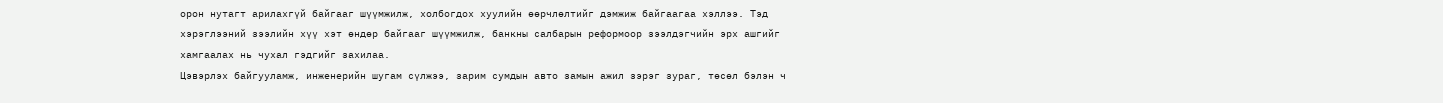орон нутагт арилахгүй байгааг шүүмжилж, холбогдох хуулийн өөрчлөлтийг дэмжиж байгаагаа хэллээ. Тэд хэрэглээний зээлийн хүү хэт өндөр байгааг шүүмжилж, банкны салбарын реформоор зээлдэгчийн эрх ашгийг хамгаалах нь чухал гэдгийг захилаа.
Цэвэрлэх байгууламж, инженерийн шугам сүлжээ, зарим сумдын авто замын ажил зэрэг зураг, төсөл бэлэн ч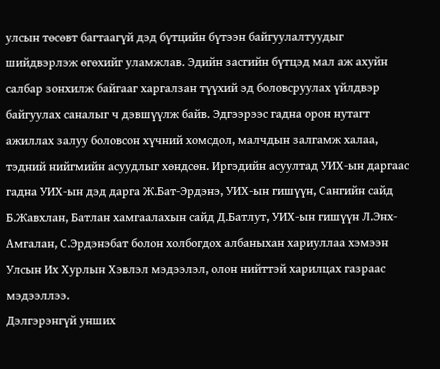улсын төсөвт багтаагүй дэд бүтцийн бүтээн байгуулалтуудыг шийдвэрлэж өгөхийг уламжлав. Эдийн засгийн бүтцэд мал аж ахуйн салбар зонхилж байгааг харгалзан түүхий эд боловсруулах үйлдвэр байгуулах саналыг ч дэвшүүлж байв. Эдгээрээс гадна орон нутагт ажиллах залуу боловсон хүчний хомсдол, малчдын залгамж халаа, тэдний нийгмийн асуудлыг хөндсөн. Иргэдийн асуултад УИХ-ын даргаас гадна УИХ-ын дэд дарга Ж.Бат-Эрдэнэ, УИХ-ын гишүүн, Сангийн сайд Б.Жавхлан, Батлан хамгаалахын сайд Д.Батлут, УИХ-ын гишүүн Л.Энх-Амгалан, С.Эрдэнэбат болон холбогдох албаныхан хариуллаа хэмээн Улсын Их Хурлын Хэвлэл мэдээлэл, олон нийттэй харилцах газраас мэдээллээ.
Дэлгэрэнгүй унших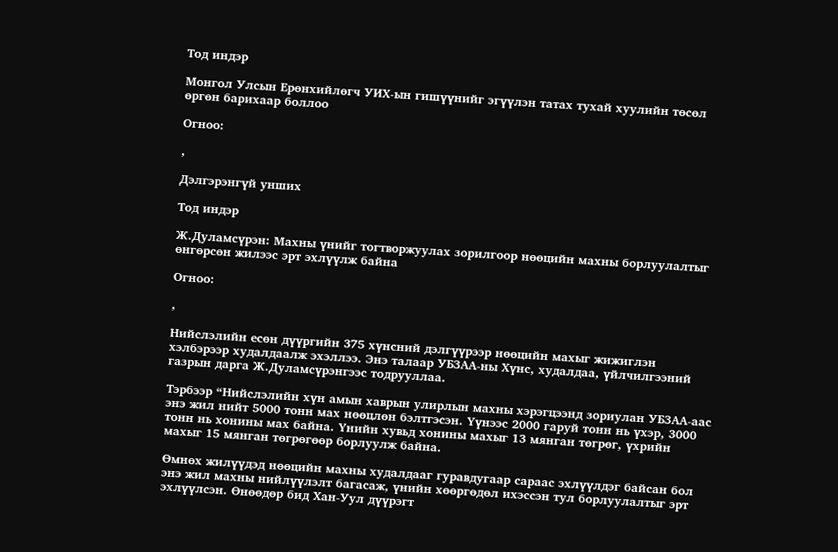Тод индэр

Монгол Улсын Ерөнхийлөгч УИХ-ын гишүүнийг эгүүлэн татах тухай хуулийн төсөл өргөн барихаар боллоо

Огноо:

,

Дэлгэрэнгүй унших

Тод индэр

Ж.Дуламсүрэн: Махны үнийг тогтворжуулах зорилгоор нөөцийн махны борлуулалтыг өнгөрсөн жилээс эрт эхлүүлж байна

Огноо:

,

Нийслэлийн есөн дүүргийн 375 хүнсний дэлгүүрээр нөөцийн махыг жижиглэн хэлбэрээр худалдаалж эхэллээ. Энэ талаар УБЗАА-ны Хүнс, худалдаа, үйлчилгээний газрын дарга Ж.Дуламсүрэнгээс тодрууллаа.

Тэрбээр “Нийслэлийн хүн амын хаврын улирлын махны хэрэгцээнд зориулан УБЗАА-аас энэ жил нийт 5000 тонн мах нөөцлөн бэлтгэсэн. Үүнээс 2000 гаруй тонн нь үхэр, 3000 тонн нь хонины мах байна. Үнийн хувьд хонины махыг 13 мянган төгрөг, үхрийн махыг 15 мянган төгрөгөөр борлуулж байна.

Өмнөх жилүүдэд нөөцийн махны худалдааг гуравдугаар сараас эхлүүлдэг байсан бол энэ жил махны нийлүүлэлт багасаж, үнийн хөөргөдөл ихэссэн тул борлуулалтыг эрт эхлүүлсэн. Өнөөдөр бид Хан-Уул дүүрэгт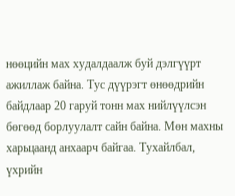нөөцийн мах худалдаалж буй дэлгүүрт ажиллаж байна. Тус дүүрэгт өнөөдрийн байдлаар 20 гаруй тонн мах нийлүүлсэн бөгөөд борлуулалт сайн байна. Мөн махны харьцаанд анхаарч байгаа. Тухайлбал, үхрийн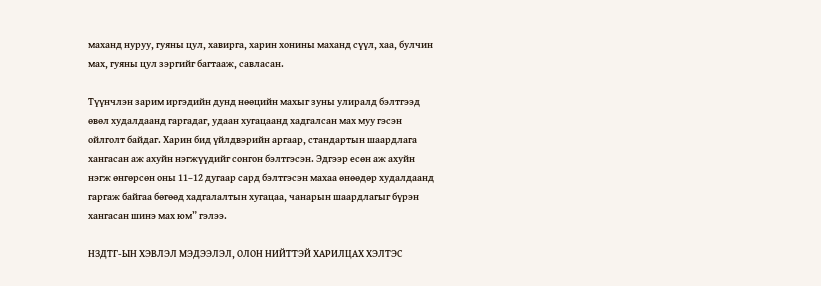маханд нуруу, гуяны цул, хавирга, харин хонины маханд сүүл, хаа, булчин мах, гуяны цул зэргийг багтааж, савласан.

Түүнчлэн зарим иргэдийн дунд нөөцийн махыг зуны улиралд бэлтгээд өвөл худалдаанд гаргадаг, удаан хугацаанд хадгалсан мах муу гэсэн ойлголт байдаг. Харин бид үйлдвэрийн аргаар, стандартын шаардлага хангасан аж ахуйн нэгжүүдийг сонгон бэлтгэсэн. Эдгээр есөн аж ахуйн нэгж өнгөрсөн оны 11–12 дугаар сард бэлтгэсэн махаа өнөөдөр худалдаанд гаргаж байгаа бөгөөд хадгалалтын хугацаа, чанарын шаардлагыг бүрэн хангасан шинэ мах юм” гэлээ.

НЗДТГ-ЫН ХЭВЛЭЛ МЭДЭЭЛЭЛ, ОЛОН НИЙТТЭЙ ХАРИЛЦАХ ХЭЛТЭС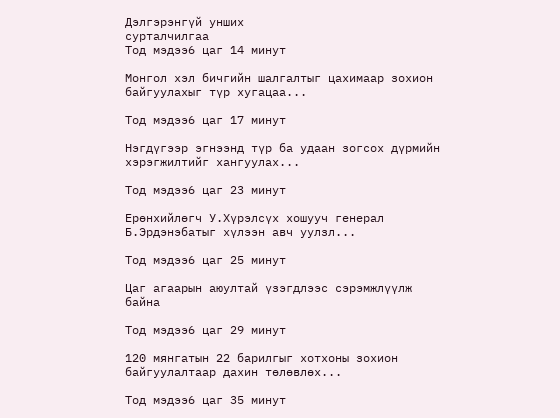Дэлгэрэнгүй унших
сурталчилгаа
Тод мэдээ6 цаг 14 минут

Монгол хэл бичгийн шалгалтыг цахимаар зохион байгуулахыг түр хугацаа...

Тод мэдээ6 цаг 17 минут

Нэгдүгээр эгнээнд түр ба удаан зогсох дүрмийн хэрэгжилтийг хангуулах...

Тод мэдээ6 цаг 23 минут

Ерөнхийлөгч У.Хүрэлсүх хошууч генерал Б.Эрдэнэбатыг хүлээн авч уулзл...

Тод мэдээ6 цаг 25 минут

Цаг агаарын аюултай үзэгдлээс сэрэмжлүүлж байна

Тод мэдээ6 цаг 29 минут

120 мянгатын 22 барилгыг хотхоны зохион байгуулалтаар дахин төлөвлөх...

Тод мэдээ6 цаг 35 минут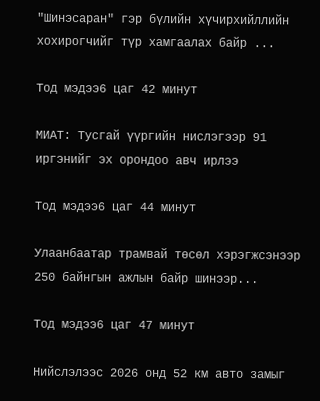"Шинэсаран" гэр бүлийн хүчирхийллийн хохирогчийг түр хамгаалах байр ...

Тод мэдээ6 цаг 42 минут

МИАТ: Тусгай үүргийн нислэгээр 91 иргэнийг эх орондоо авч ирлээ

Тод мэдээ6 цаг 44 минут

Улаанбаатар трамвай төсөл хэрэгжсэнээр 250 байнгын ажлын байр шинээр...

Тод мэдээ6 цаг 47 минут

Нийслэлээс 2026 онд 52 км авто замыг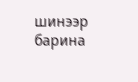шинээр барина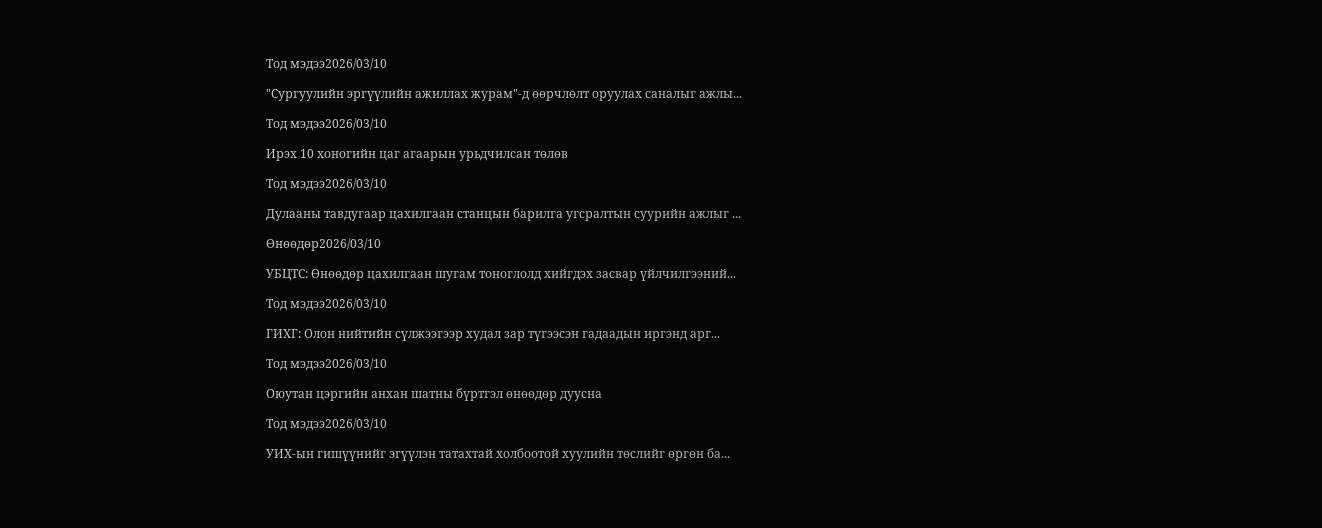Тод мэдээ2026/03/10

"Сургуулийн эргүүлийн ажиллах журам"-д өөрчлөлт оруулах саналыг ажлы...

Тод мэдээ2026/03/10

Ирэх 10 хоногийн цаг агаарын урьдчилсан төлөв

Тод мэдээ2026/03/10

Дулааны тавдугаар цахилгаан станцын барилга угсралтын суурийн ажлыг ...

Өнөөдөр2026/03/10

УБЦТС: Өнөөдөр цахилгаан шугам тоноглолд хийгдэх засвар үйлчилгээний...

Тод мэдээ2026/03/10

ГИХГ: Олон нийтийн сүлжээгээр худал зар түгээсэн гадаадын иргэнд арг...

Тод мэдээ2026/03/10

Оюутан цэргийн анхан шатны бүртгэл өнөөдөр дуусна

Тод мэдээ2026/03/10

УИХ-ын гишүүнийг эгүүлэн татахтай холбоотой хуулийн төслийг өргөн ба...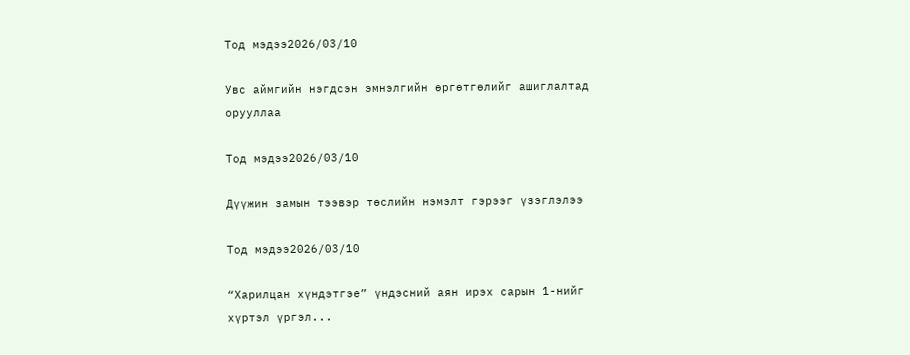Тод мэдээ2026/03/10

Увс аймгийн нэгдсэн эмнэлгийн өргөтгөлийг ашиглалтад орууллаа

Тод мэдээ2026/03/10

Дүүжин замын тээвэр төслийн нэмэлт гэрээг үзэглэлээ

Тод мэдээ2026/03/10

“Харилцан хүндэтгэе” үндэсний аян ирэх сарын 1-нийг хүртэл үргэл...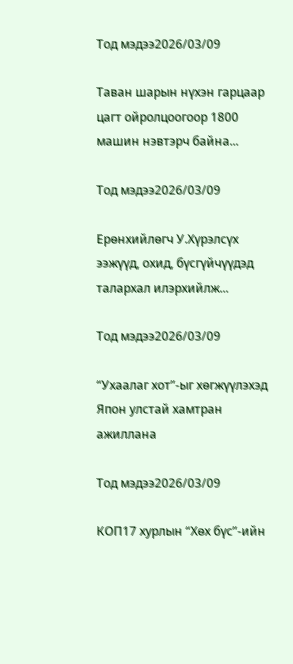Тод мэдээ2026/03/09

Таван шарын нүхэн гарцаар цагт ойролцоогоор 1800 машин нэвтэрч байна...

Тод мэдээ2026/03/09

Ерөнхийлөгч У.Хүрэлсүх ээжүүд, охид, бүсгүйчүүдэд талархал илэрхийлж...

Тод мэдээ2026/03/09

“Ухаалаг хот”-ыг хөгжүүлэхэд Япон улстай хамтран ажиллана

Тод мэдээ2026/03/09

КОП17 хурлын “Хөх бүс”-ийн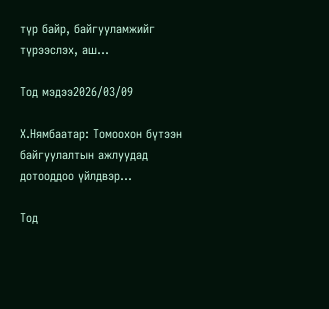түр байр, байгууламжийг түрээслэх, аш...

Тод мэдээ2026/03/09

Х.Нямбаатар: Томоохон бүтээн байгуулалтын ажлуудад дотооддоо үйлдвэр...

Тод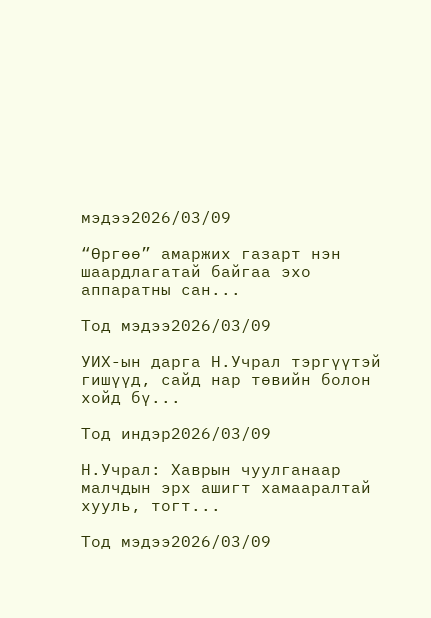мэдээ2026/03/09

“Өргөө” амаржих газарт нэн шаардлагатай байгаа эхо аппаратны сан...

Тод мэдээ2026/03/09

УИХ-ын дарга Н.Учрал тэргүүтэй гишүүд, сайд нар төвийн болон хойд бү...

Тод индэр2026/03/09

Н.Учрал: Хаврын чуулганаар малчдын эрх ашигт хамааралтай хууль, тогт...

Тод мэдээ2026/03/09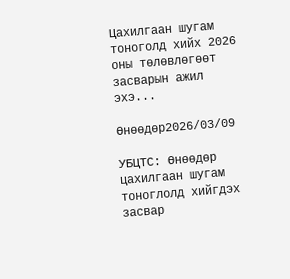Цахилгаан шугам тоноголд хийх 2026 оны төлөвлөгөөт засварын ажил эхэ...

Өнөөдөр2026/03/09

УБЦТС: Өнөөдөр цахилгаан шугам тоноглолд хийгдэх засвар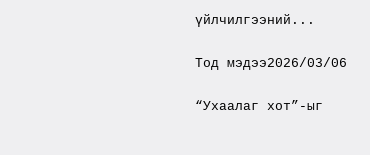үйлчилгээний...

Тод мэдээ2026/03/06

“Ухаалаг хот”-ыг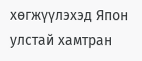хөгжүүлэхэд Япон улстай хамтран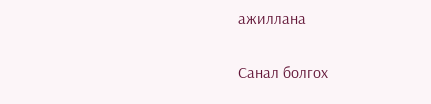ажиллана

Санал болгох